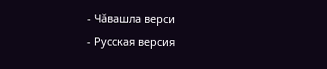- Чăвашла верси
- Русская версия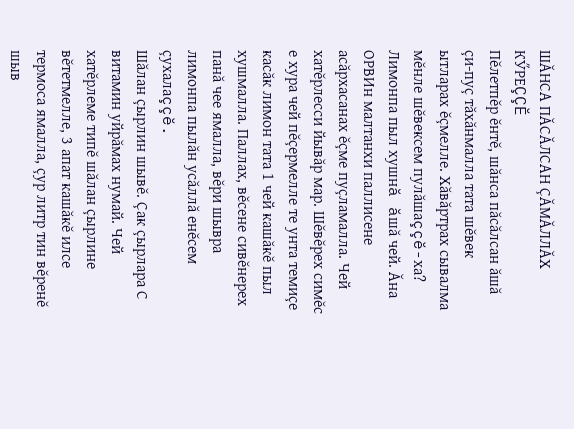ШĂНСА ПĂСĂЛСАН ÇĂМĂЛЛĂХ КӲРЕÇÇĔ
Пĕлетпĕр ĕнтĕ, шăнса пăсăлсан ăшă çи-пуç тăхăнмалла тата шĕвек ытларах ĕçмелле. Хăвăртрах сывалма мĕнле шĕвексем пулăшаççĕ-ха?
Лимонпа пыл хушнă ăшă чей. Ăна ОРВИн малтанхи паллисене асăрхасанах ĕçме пуçламалла. Чей хатĕрлесси йывăр мар. Шĕвĕрех симĕс е хура чей пĕçермелле те унта темиçе касăк лимон тата 1 чей кашăкĕ пыл хушмалла. Паллах, вĕсене сивĕнерех панă чее ямалла, вĕри шывра лимонпа пылăн усăллă енĕсем çухалаççĕ.
Шăлан çырлин шывĕ. Çак çырлара С витамин уйрăмах нумай. Чей хатĕрлеме типĕ шăлан çырлине вĕтетмелле, 3 апат кашăкĕ илсе термоса ямалла, çур литр тин вĕренĕ шыв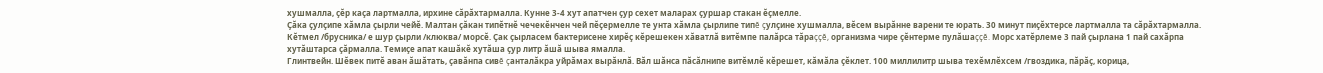хушмалла, çĕр каçа лартмалла, ирхине сăрăхтармалла. Кунне 3-4 хут апатчен çур сехет маларах çуршар стакан ĕçмелле.
Çăка çулçипе хăмла çырли чейĕ. Малтан çăкан типĕтнĕ чечекĕнчен чей пĕçермелле те унта хăмла çырлипе типĕ çулçине хушмалла, вĕсем вырăнне варени те юрать. 30 минут пиçĕхтерсе лартмалла та сăрăхтармалла.
Кĕтмел /брусника/ е шур çырли /клюква/ морсĕ. Çак çырласем бактерисене хирĕç кĕрешекен хăватлă витĕмпе палăрса тăраççĕ, организма чире çĕнтерме пулăшаççĕ. Морс хатĕрлеме 3 пай çырлана 1 пай сахăрпа хутăштарса çăрмалла. Темиçе апат кашăкĕ хутăша çур литр ăшă шыва ямалла.
Глинтвейн. Шĕвек питĕ аван ăшăтать, çавăнпа сивĕ çанталăкра уйрăмах вырăнлă. Вăл шăнса пăсăлнипе витĕмлĕ кĕрешет, кăмăла çĕклет. 100 миллилитр шыва техĕмлĕхсем /гвоздика, пăрăç, корица,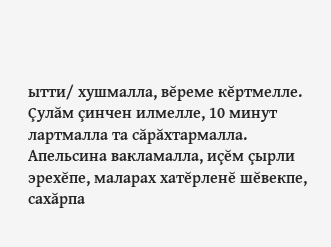ытти/ хушмалла, вĕреме кĕртмелле. Çулăм çинчен илмелле, 10 минут лартмалла та сăрăхтармалла. Апельсина вакламалла, иçĕм çырли эрехĕпе, маларах хатĕрленĕ шĕвекпе, сахăрпа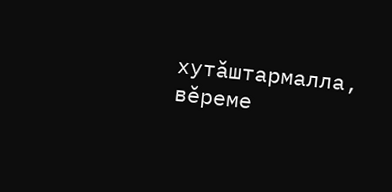хутăштармалла, вĕреме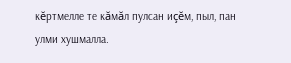кĕртмелле те кăмăл пулсан иçĕм, пыл, пан улми хушмалла.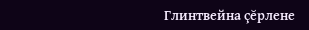Глинтвейна çĕрлене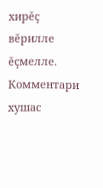хирĕç вĕрилле ĕçмелле.
Комментари хушас